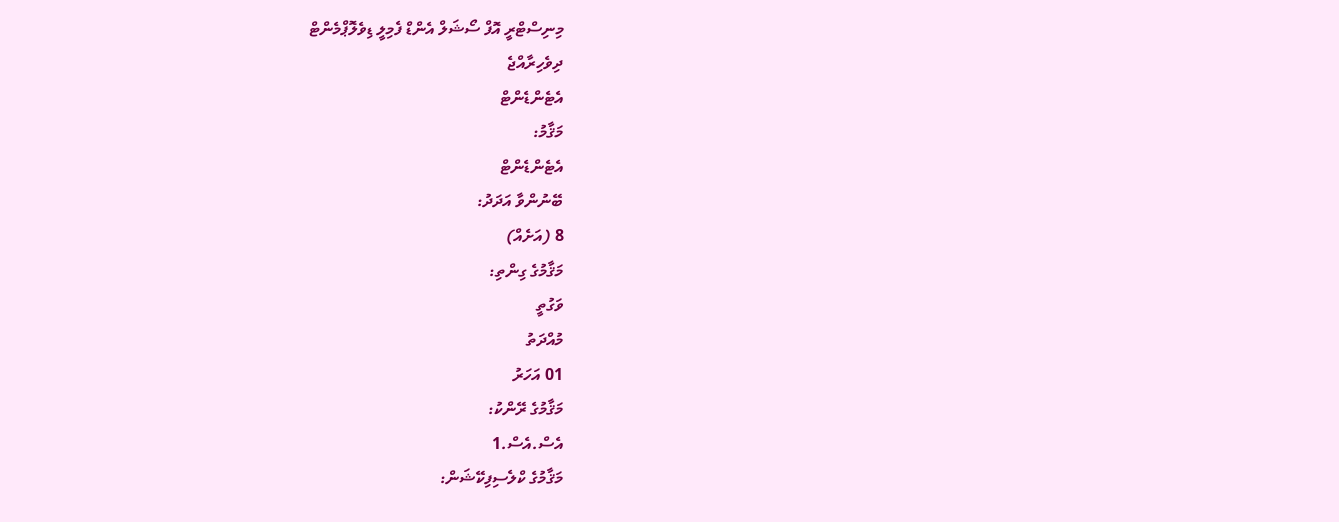މިނިސްޓްރީ އޮފް ސޯޝަލް އެންޑް ފެމިލީ ޑިވެލޮޕްމެންޓް
ދިވެހިރާއްޖެ
އެޓެންޑެންޓް
މަޤާމު:
އެޓެންޑެންޓް
ބޭނުންވާ އަދަދު:
8 (އަށެއް)
މަޤާމުގެ ގިންތި:
ވަގުތީ
މުއްދަތު
01 އަހަރު
މަޤާމުގެ ރޭންކު:
އެސް.އެސް.1
މަޤާމުގެ ކްލެސިފިކޭޝަން: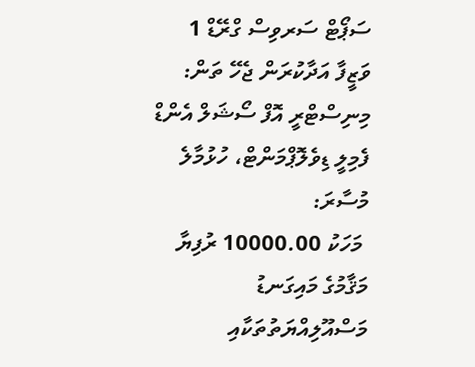ސަޕޯޓް ސަރވިސް ގްރޭޑް 1
ވަޒީފާ އަދާކުރަން ޖެހޭ ތަން:
މިނިސްޓްރީ އޮފް ސޯޝަލް އެންޑް ފެމިލީ ޑިވެލޮޕްމަންޓް، ހުޅުމާލެ
މުސާރަ:
 މަހަކު 10000.00 ރުފިޔާ
މަޤާމުގެ މައިގަނޑު މަސްއޫލިއްޔަތުތަކާއި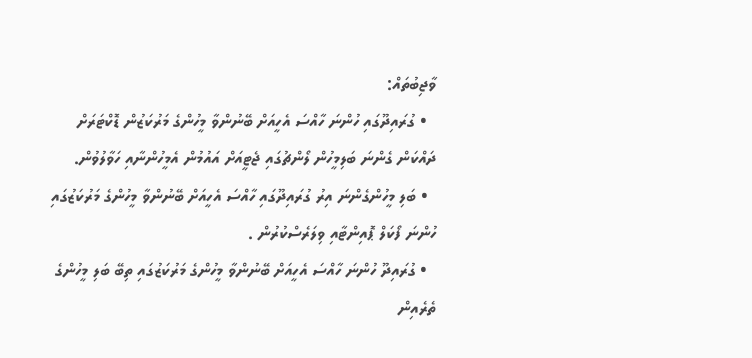ވާޖިބުތައް:
  • ގުރައިދޫގައި ހުންނަ ހާއްސަ އެހީއަށް ބޭނުންވާ މީހުންގެ މަރުކަޒުން ޑޮކްޓަރަށް ދައްކަން ގެންނަ ބަލިމީހުން ލޯންޗުގައި ޖެޓީއަށް އައުމުން އެމީހުންނާއި ހަވާލުވުން.
  • ބަލި މީހުންގެންނަ އިރު ގުރައިދޫގައި ހާއްސަ އެހީއަށް ބޭނުންވާ މީހުންގެ މަރުކަޒުގައި ހުންނަ ފޯކަލް ޕޮއިންޓާއި ވިލަރެސްކުރުން .
  • ގުރައިދޫ ހުންނަ ހާއްސަ އެހީއަށް ބޭނުންވާ މީހުންގެ މަރުކަޒުގައި ތިބޭ ބަލި މީހުންގެ ތެރެއިން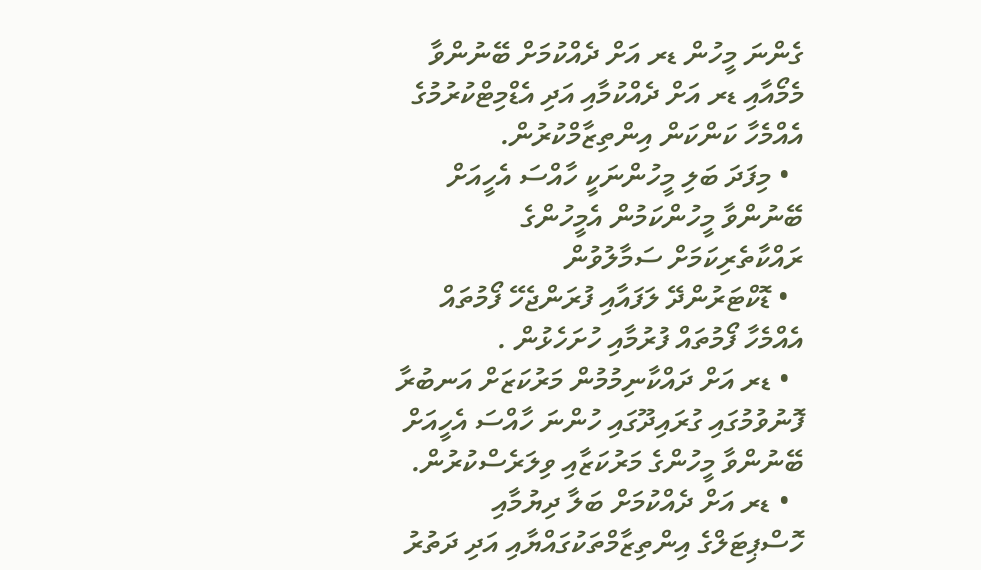ގެންނަ މީހުން ޑރ އަށް ދެއްކުމަށް ބޭނުންވާ މެމޯއާއި ޑރ އަށް ދެއްކުމާއި އަދި އެޑްމިޓްކުރުމުގެ އެއްމެހާ ކަންކަން އިންތިޒާމްކުރުން.
  • މިފަދަ ބަލި މީހުންނަކީ ހާއްސަ އެހީއަށް ބޭނުންވާ މީހުންކަމުން އެމީހުންގެ ރައްކާތެރިކަމަށް ސަމާލުވުން
  • ޑޮކްޓަރުންދޭ ލަފައާއި ފުރަންޖެހޭ ފޯމުތައް އެއްމެހާ ފޯމުތައް ފުރުމާއި ހުށަހެޅުން .
  • ޑރ އަށް ދައްކާނިމުމުން މަރުކަޒަށް އަނބުރާ ފޮނުވުމުގައި ގުރައިދޫގައި ހުންނަ ހާއްސަ އެހީއަށް ބޭނުންވާ މީހުންގެ މަރުކަޒާއި ވިލަރެސްކުރުން.
  • ޑރ އަށް ދެއްކުމަށް ބަލާ ދިޔުމާއި ހޮސްޕިޓަލްގެ އިންތިޒާމްތަކުގައްޔާއި އަދި ދަތުރު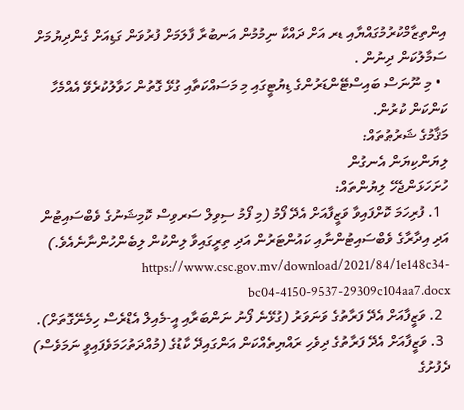އިންތިޒާމްކުރުމުގައްޔާއި ޑރ އަށް ދައްކާ ނިމުމުން އަނބުރާ ފާލަމަށް ފުރުވަން ގަޑިއަށް ގެންދިޔުމަށް ސަމާލުކަން ދިނުން .
  • މި ނޫނަސް ބައިސްޓޭންޑަރުންގެ ޑިޔުޓީގައި މި މަސައްކަތާއި ގުޅޭ ގޮތުން ހަވާލުކުރެވޭ އެއްމެހާ ކަންކަން ކުރުން.
މަޤާމުގެ ޝަރުޠުތައް:
ލިޔަންކިޔަން އެނގުން
ހުށަހަޅަންޖެހޭ ލިޔުންތައް:
  1. ފުރިހަމަ ކޮށްފައިވާ ވަޒީފާއަށް އެދޭ ފޯމު (މި ފޯމު ސިވިލް ސަރވިސް ކޮމިޝަނުގެ ވެބްސައިޓުން އަދި އިދާރާގެ ވެބްސައިޓުންނާއި ކައުންޓަރުން އަދި ތިރީގައިވާ ލިންކުން ލިބެންހުންނާނެއެވެ.)  https://www.csc.gov.mv/download/2021/84/1e148c34-bc04-4150-9537-29309c104aa7.docx
  2. ވަޒީފާއަށް އެދޭ ފަރާތުގެ ވަނަވަރު (ގުޅޭނެ ފޯނު ނަންބަރާއި އީ-މެއިލް އެޑްރެސް ހިމެނޭގޮތަށް).
  3. ވަޒީފާއަށް އެދޭ ފަރާތުގެ ދިވެހި ރައްޔިތެއްކަން އަންގައިދޭ ކާޑުގެ (މުއްދަތުހަމަވެފައިވީ ނަމަވެސް) ދެފުށުގެ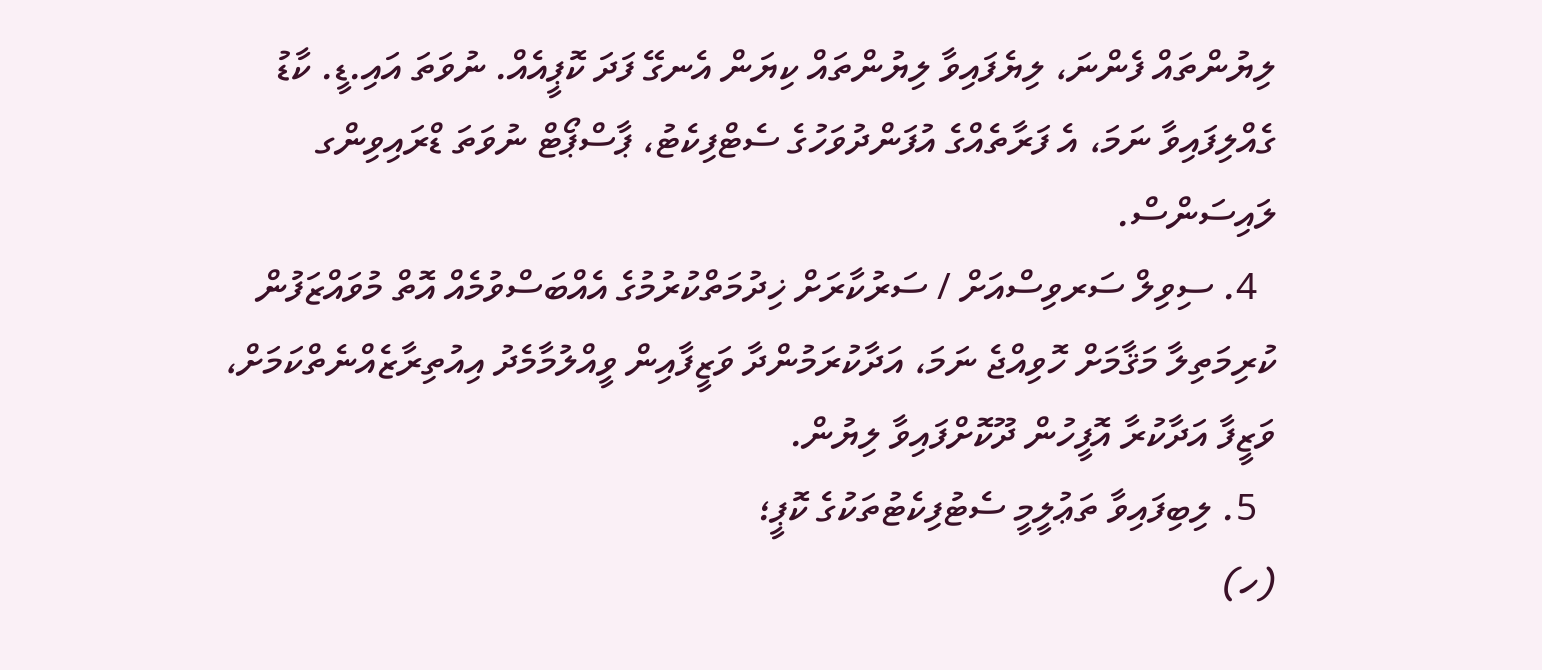ލިޔުންތައް ފެންނަ، ލިޔެފައިވާ ލިޔުންތައް ކިޔަން އެނގޭ ފަދަ ކޮޕީއެއް. ނުވަތަ އައި.ޑީ. ކާޑު ގެއްލިފައިވާ ނަމަ، އެ ފަރާތެއްގެ އުފަންދުވަހުގެ ސެޓްފިކެޓު، ޕާސްޕޯޓް ނުވަތަ ޑްރައިވިންގ ލައިސަންސް.
  4. ސިވިލް ސަރވިސްއަށް / ސަރުކާރަށް ޚިދުމަތްކުރުމުގެ އެއްބަސްވުމެއް އޮތް މުވައްޒަފުން ކުރިމަތިލާ މަޤާމަށް ހޮވިއްޖެ ނަމަ، އަދާކުރަމުންދާ ވަޒީފާއިން ވީއްލުމާމެދު އިއުތިރާޒެއްނެތްކަމަށް، ވަޒީފާ އަދާކުރާ އޮފީހުން ދޫކޮށްފައިވާ ލިޔުން.
  5. ލިބިފައިވާ ތަޢުލީމީ ސެޓުފިކެޓުތަކުގެ ކޮޕީ؛
(ހ)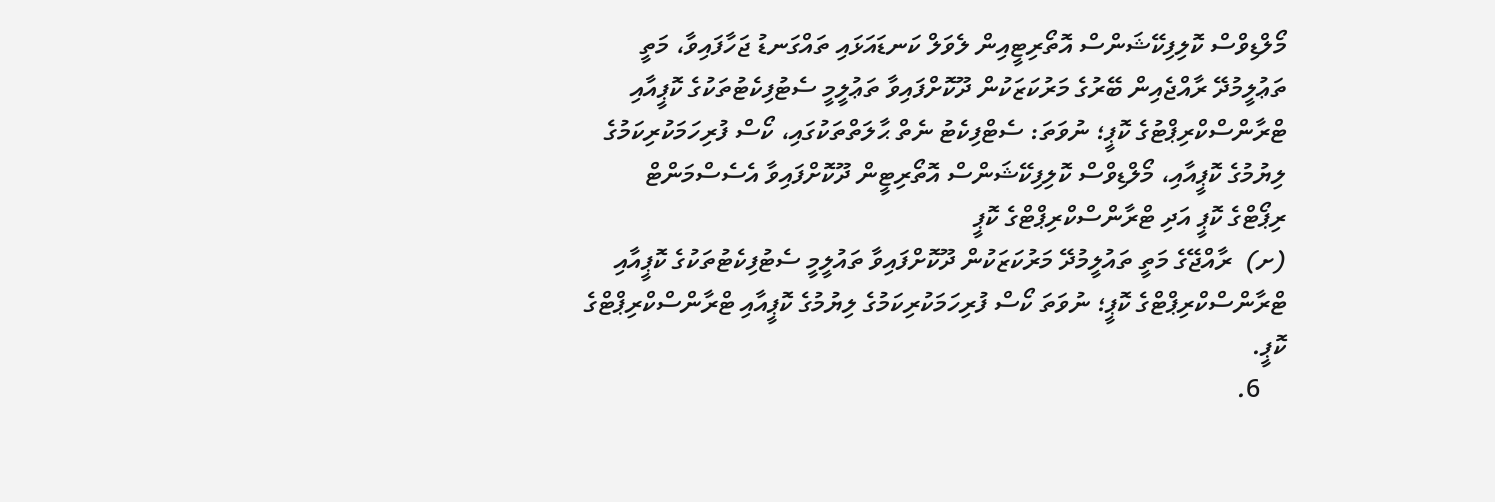މޯލްޑިވްސް ކޮލިފިކޭޝަންސް އޮތޯރިޓީއިން ލެވަލް ކަނޑައަޅައި ތައްގަނޑު ޖަހާފައިވާ، މަތީ ތަޢުލީމުދޭ ރާއްޖެއިން ބޭރުގެ މަރުކަޒަކުން ދޫކޮށްފައިވާ ތަޢުލީމީ ސެޓުފިކެޓުތަކުގެ ކޮޕީއާއި ޓްރާންސްކްރިޕްޓުގެ ކޮޕީ؛ ނުވަތަ: ސެޓްފިކެޓު ނެތް ޙާލަތްތަކުގައި، ކޯސް ފުރިހަމަކުރިކަމުގެ ލިޔުމުގެ ކޮޕީއާއި، މޯލްޑިވްސް ކޮލިފިކޭޝަންސް އޮތޯރިޓީން ދޫކޮށްފައިވާ އެސެސްމަންޓް ރިޕޯޓްގެ ކޮޕީ އަދި ޓްރާންސްކްރިޕްޓްގެ ކޮޕީ
(ށ)  ރާއްޖޭގެ މަތީ ތައުލީމުދޭ މަރުކަޒަކުން ދޫކޮށްފައިވާ ތައުލީމީ ސެޓުފިކެޓުތަކުގެ ކޮޕީއާއި ޓްރާންސްކްރިޕްޓްގެ ކޮޕީ؛ ނުވަތަ ކޯސް ފުރިހަމަކުރިކަމުގެ ލިޔުމުގެ ކޮޕީއާއި ޓްރާންސްކްރިޕްޓްގެ ކޮޕީ.
    6.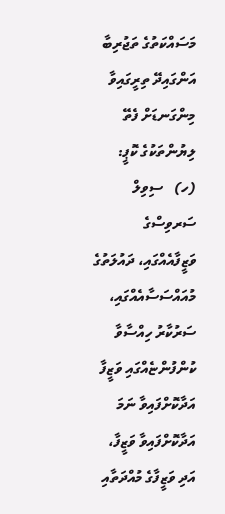މަސައްކަތުގެ ތަޖުރިބާ އަންގައިދޭ ތިރީގައިވާ މިންގަނޑަށް ފެތޭ ލިޔުންތަކުގެ ކޮޕީ:
(ހ)   ސިވިލް ސަރވިސްގެ ވަޒީފާއެއްގައި، ދައުލަތުގެ މުއައްސަސާއެއްގައި، ސަރުކާރު ހިއްސާވާ ކުންފުންޏެއްގައި ވަޒީފާ އަދާކޮށްފައިވާ ނަމަ އަދާކޮށްފައިވާ ވަޒީފާ، އަދި ވަޒީފާގެ މުއްދަތާއި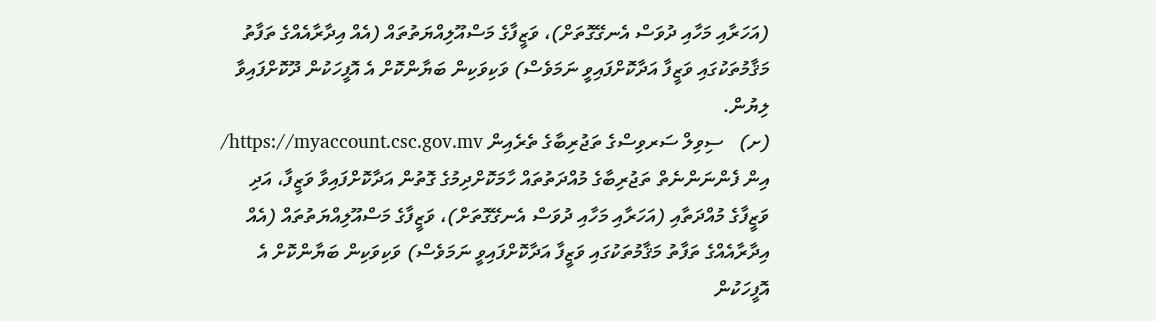(އަހަރާއި މަހާއި ދުވަސް އެނގޭގޮތަށް)، ވަޒީފާގެ މަސްއޫލިއްޔަތުތައް (އެއް އިދާރާއެއްގެ ތަފާތު މަޤާމުތަކުގައި ވަޒީފާ އަދާކޮށްފައިވީ ނަމަވެސް) ވަކިވަކިން ބަޔާންކޮށް އެ އޮފީހަކުން ދޫކޮށްފައިވާ ލިޔުން.
(ށ)   ސިވިލް ސަރވިސްގެ ތަޖުރިބާގެ ތެރެއިން https://myaccount.csc.gov.mv/ އިން ފެންނަންނެތް ތަޖުރިބާގެ މުއްދަތުތައް ހާމަކޮށްދިމުގެ ގޮތުން އަދާކޮށްފައިވާ ވަޒީފާ، އަދި ވަޒީފާގެ މުއްދަތާއި (އަހަރާއި މަހާއި ދުވަސް އެނގޭގޮތަށް)، ވަޒީފާގެ މަސްއޫލިއްޔަތުތައް (އެއް އިދާރާއެއްގެ ތަފާތު މަޤާމުތަކުގައި ވަޒީފާ އަދާކޮށްފައިވީ ނަމަވެސް) ވަކިވަކިން ބަޔާންކޮށް އެ އޮފީހަކުން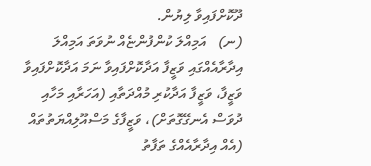ދޫކޮށްފައިވާ ލިޔުން.
(ނ)   އަމިއްލަ ކުންފުންޏެއް ނުވަތަ އަމިއްލަ އިދާރާއެއްގައި ވަޒީފާ އަދާކޮށްފައިވާ ނަމަ އަދާކޮށްފައިވާ ވަޒީފާ، ވަޒީފާ އަދާކުރި މުއްދަތާއި (އަހަރާއި މަހާއި ދުވަސް އެނގޭގޮތަށް)، ވަޒީފާގެ މަސްއޫލިއްޔަތުތައް (އެއް އިދާރާއެއްގެ ތަފާތު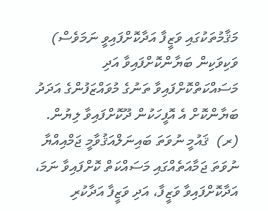މަޤާމުތަކުގައި ވަޒީފާ އަދާކޮށްފައިވީ ނަމަވެސް) ވަކިވަކިން ބަޔާންކޮށްފައިވާ އަދި މަސައްކަތްކޮށްފައިވާ ތަނުގެ މުވައްޒަފުންގެ އަދަދު ބަޔާންކޮށް އެ އޮފީހަކުން ދޫކޮށްފައިވާ ލިޔުން.
(ރ)  ޤައުމީ ނުވަތަ ބައިނަލްއަޤުވާމީ ޖަމްއިއްޔާ ނުވަތަ ޖަމާއަތެއްގައި މަސައްކަތް ކޮށްފައިވާ ނަމަ، އަދާކޮށްފައިވާ ވަޒީފާ، އަދި ވަޒީފާ އަދާކުރި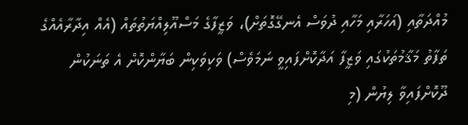މުއްދަތާއި (އަހަރާއި މަހާއި ދުވަސް އެނގޭގޮތަށް)، ވަޒީފާގެ މަސްއޫލިއްޔަތުތައް (އެއް އިދާރާއެއްގެ ތަފާތު މަޤާމުތަކުގައި ވަޒީފާ އަދާކޮށްފައިވީ ނަމަވެސް) ވަކިވަކިން ބަޔާންކޮށް އެ ތަނަކުން ދޫކޮށްފައިވާ ލިޔުން (މި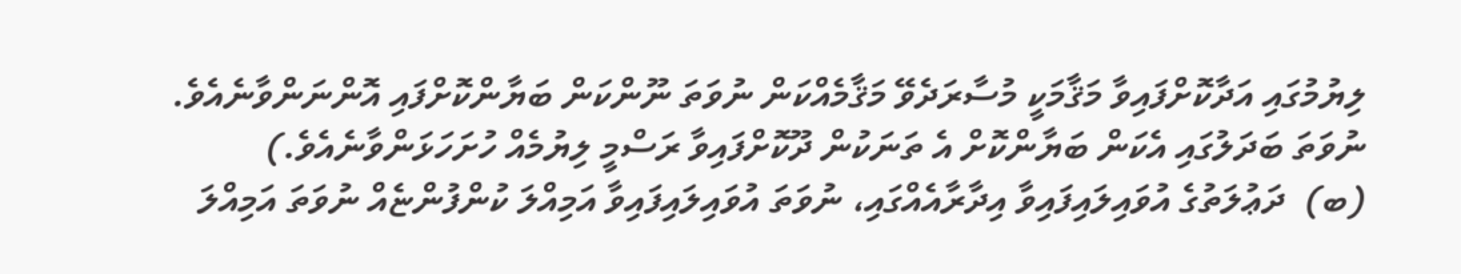ލިޔުމުގައި އަދާކޮށްފައިވާ މަޤާމަކީ މުސާރަދެވޭ މަޤާމެއްކަން ނުވަތަ ނޫންކަން ބަޔާންކޮށްފައި އޮންނަންވާނެއެވެ. ނުވަތަ ބަދަލުގައި އެކަން ބަޔާންކޮށް އެ ތަނަކުން ދޫކޮށްފައިވާ ރަސްމީ ލިޔުމެއް ހުށަހަޅަންވާނެއެވެ.)
(ބ)  ދަޢުލަތުގެ އުވައިލައިފައިވާ އިދާރާއެއްގައި، ނުވަތަ އުވައިލައިފައިވާ އަމިއްލަ ކުންފުންޏެއް ނުވަތަ އަމިއްލަ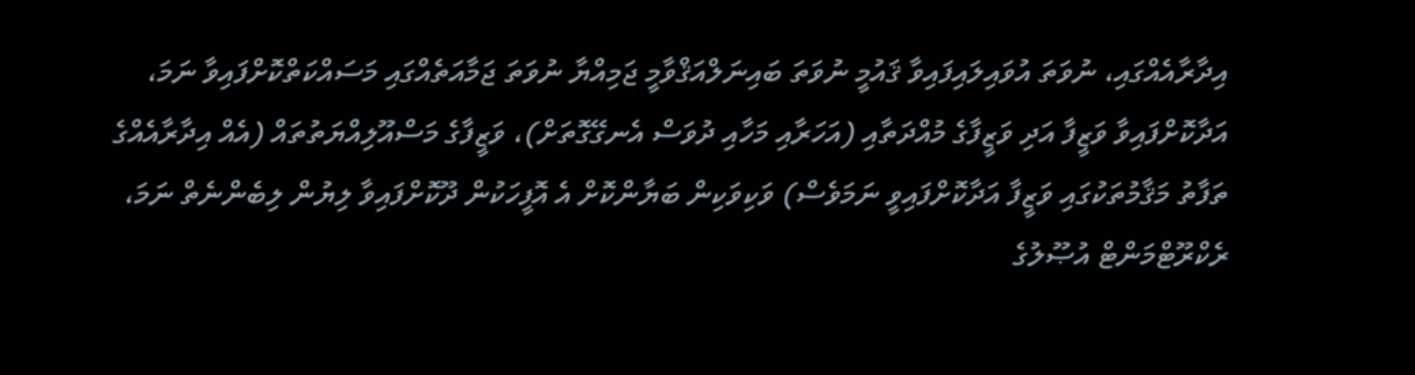އިދާރާއެއްގައި، ނުވަތަ އުވައިލައިފައިވާ ޤައުމީ ނުވަތަ ބައިނަލްއަޤްވާމީ ޖަމިއްޔާ ނުވަތަ ޖަމާއަތެއްގައި މަސައްކަތްކޮށްފައިވާ ނަމަ، އަދާކޮށްފައިވާ ވަޒީފާ އަދި ވަޒީފާގެ މުއްދަތާއި (އަހަރާއި މަހާއި ދުވަސް އެނގޭގޮތަށް)، ވަޒީފާގެ މަސްއޫލިއްޔަތުތައް (އެއް އިދާރާއެއްގެ ތަފާތު މަޤާމުތަކުގައި ވަޒީފާ އަދާކޮށްފައިވީ ނަމަވެސް) ވަކިވަކިން ބަޔާންކޮށް އެ އޮފީހަކުން ދޫކޮށްފައިވާ ލިޔުން ލިބެންނެތް ނަމަ، ރެކްރޫޓްމަންޓް އުޞޫލުގެ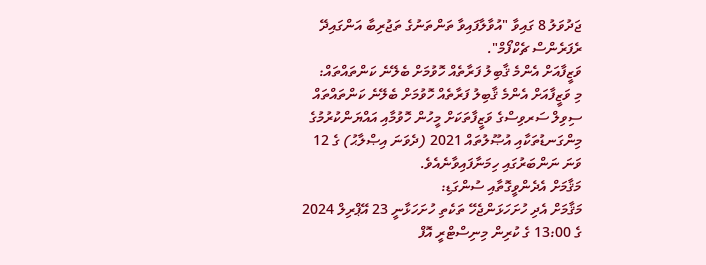ޖަދުވަލު 8 ގައިވާ "އުވާލާފައިވާ ތަންތަނުގެ ތަޖުރިބާ އަންގައިދޭ ރެފަރެންސް ޗެކްފޯމް".
ވަޒީފާއަށް އެންމެ ޤާބިލު ފަރާތެއް ހޮވުމަށް ބެލޭނެ ކަންތައްތައް:
މި ވަޒީފާއަށް އެންމެ ޤާބިލު ފަރާތެއް ހޮވުމަށް ބެލޭނެ ކަންތައްތައް ސިވިލް ސަރވިސްގެ ވަޒީފާތަކަށް މީހުން ހޮވުމާއި އައްޔަންކުރުމުގެ މިންގަނޑުތަކާއި އުޞޫލުތައް 2021 (ދެވަނަ އިޞްލާޙު) ގެ 12 ވަނަ ނަންބަރުގައި ހިމަނާފައިވާނެއެވެ.
މަޤާމަށް އެދެންވީގޮތާއި ސުންގަޑި:
މަޤާމަށް އެދި ހުށަހަޅަންޖެހޭ ތަކެތި ހުށަހަޅާނީ 23 އޭޕްރިލް 2024 ގެ 13:00 ގެ ކުރިން މިނިސްޓްރީ އޮފް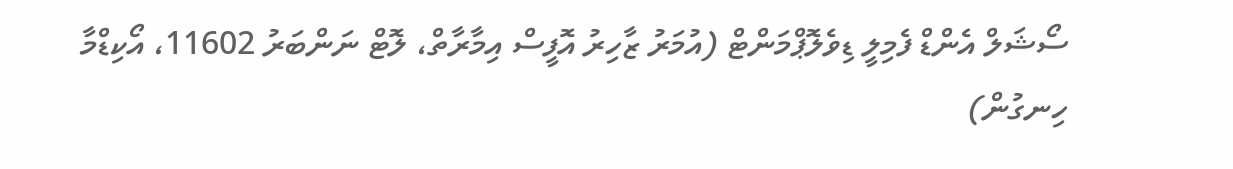ސޯޝަލް އެންޑް ފެމިލީ ޑިވެލޮޕްމަންޓް (އުމަރު ޒާހިރު އޮފީސް އިމާރާތް، ލޮޓް ނަންބަރު 11602، އޯކިޑްމާ ހިނގުން)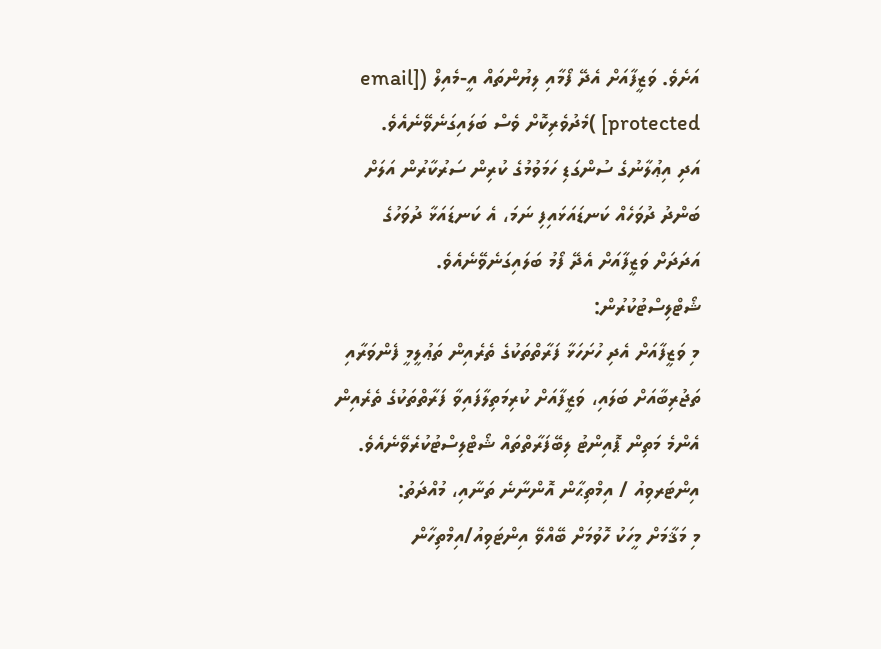އަށެވެ. ވަޒީފާއަށް އެދޭ ފޯމާއި ލިޔުންތައް އީ-މެއިލް ([email protected] )މެދުވެރިކޮށް ވެސް ބަލައިގަނެވޭނެއެވެ.
އަދި އިޢުލާނުގެ ސުންގަޑި ހަމަވުމުގެ ކުރިން ސަރުކާރުން އަލަށް ބަންދު ދުވަހެއް ކަނޑައަޅައިފި ނަމަ، އެ ކަނޑައަޅާ ދުވަހުގެ އަދަދަށް ވަޒީފާއަށް އެދޭ ފޯމު ބަލައިގަނެވޭނެއެވެ.
ޝޯޓްލިސްޓުކުރުން:
މި ވަޒީފާއަށް އެދި ހުށަހަޅާ ފަރާތްތަކުގެ ތެރެއިން ތަޢުލީމީ ފެންވަރާއި ތަޖުރިބާއަށް ބަލައި، ވަޒީފާއަށް ކުރިމަތިލާފައިވާ ފަރާތްތަކުގެ ތެރެއިން އެންމެ މަތިން ޕޮއިންޓު ލިބޭފަރާތްތައް ޝޯޓްލިސްޓުކުރެވޭނެއެވެ.
އިންޓަރވިއު / އިމްތިޙާން އޮންނާނެ ތަނާއި، މުއްދަތު:
މި މަޤާމަށް މީހަކު ހޮވުމަށް ބޭއްވޭ އިންޓަވިއު/އިމްތިހާން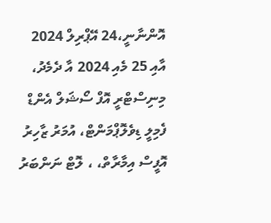އޮންނާނީ،24 އޭޕްރިލް 2024 އާއި 25 މެއި 2024 އާ ދެމެދު، މިނިސްޓްރީ އޮފް ސޯޝަލް އެންޑް ފެމިލީ ޑިވެލޮޕްމަންޓް، އުމަރު ޒާހިރު އޮފީސް އިމާރާތް، ، ލޮޓް ނަންބަރު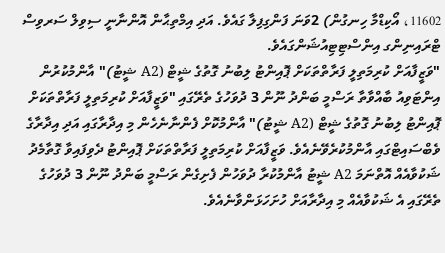11602، އޯކިޑްމާ ހިނގުން) 2ވަނަ ފަންގިފިލާ ގައެވެ. އަދި އިމްތިޙާން އޮންނާނީ ސިވިލް ސަރވިސް ޓްރައިނިންގ އިންސްޓިޓިއުޝަންގައެވެ.
"ވަޒީފާއަށް ކުރިމަތިލީ ފަރާތްތަކަށް ޕޮއިންޓު ލިބުނު ގޮތުގެ ޝީޓް (A2 ޝީޓު)" އާންމުކުރުން
އިންޓަވިއު ބާއްވާތާ ރަސްމީ ބަންދު ނޫން 3 ދުވަހުގެ ތެރޭގައި "ވަޒީފާއަށް ކުރިމަތިލީ ފަރާތްތަކަށް ޕޮއިންޓު ލިބުނު ގޮތުގެ ޝީޓް (A2 ޝީޓު)" އާންމުކޮށް ފެންނާނެހެން މި އިދާރާގައި އަދި އިދާރާގެ ވެބްސައިޓްގައި އާންމުކުރެވޭނެއެވެ. ވަޒީފާއަށް ކުރިމަތިލީ ފަރާތްތަކަށް ޕޮއިންޓު ދެވިފައިވާ ގޮތާމެދު ޝަކުވާއެއް އޮތްނަމަ A2 ޝީޓު އާންމުކުރާ ދުވަހުން ފެށިގެން ރަސްމީ ބަންދު ނޫން 3 ދުވަހުގެ ތެރޭގައި އެ ޝަކުވާއެއް މި އިދާރާއަށް ހުށަހަޅަންވާނެއެވެ.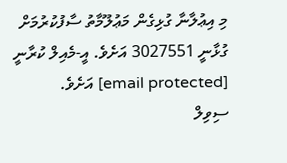މި އިޢުލާނާ ގުޅިގެން މަޢުލޫމާތު ސާފުކުރުމަށް ގުޅާނީ 3027551 އަށެވެ. އީ-މެއިލް ކުރާނީ [email protected] އަށެވެ.
ސިވިލް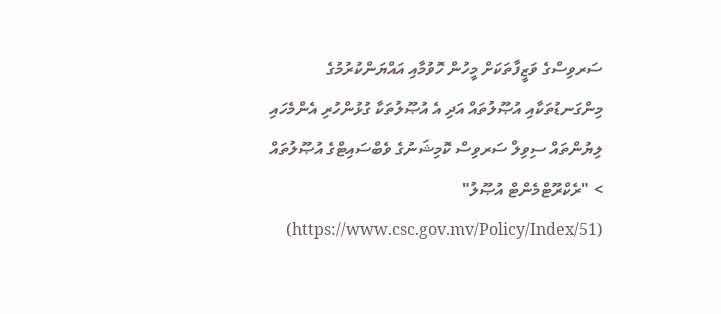ސަރވިސްގެ ވަޒީފާތަކަށް މީހުން ހޮވުމާއި އައްޔަންކުރުމުގެ މިންގަނޑުތަކާއި އުޞޫލުތައް އަދި އެ އުޞޫލުތަކާ ގުޅުންހުރި އެންމެހައި ލިޔުންތައް ސިވިލް ސަރވިސް ކޮމިޝަނުގެ ވެބްސައިޓްގެ އުޞޫލުތައް > "ރެކްރޫޓްމެންޓް އުޞޫލު" (https://www.csc.gov.mv/Policy/Index/51)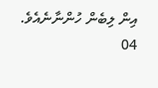އިން ލިބެން ހުންނާނެއެވެ.
04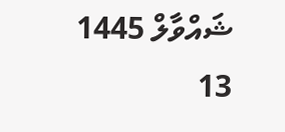ޝައްވާލް 1445
13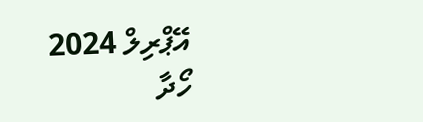އޭޕްރިލް 2024
ހޯދާ